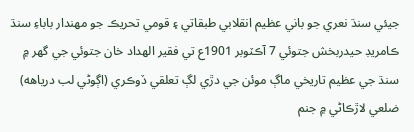جيئي سنڌ نعري جو باني عظيم انقلابي طبقاتي ۽ قومي تحريڪ جو مھندار باباءِ سنڌ ڪامريڊ حيدربخش جتوئي 7 آڪٽوبر 1901ع تي فقير الھداد خان جتوئي جي گھر ۾ سنڌ جي عظيم تاريخي ماڳ موئن جي دڙي لڳ تعلقي ڏوڪري (اڳوڻي لب درياهه) ضلعي لاڙڪاڻي ۾ جنم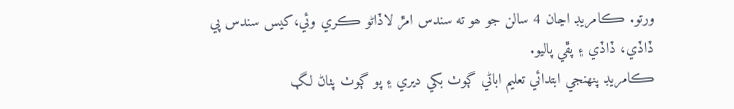ورتو. ڪامريڊ اڃان 4 سالن جو ھو ته سندس امڙ لاڏاڻو ڪري وئي،کيس سندس پي ڏاڏي، ڏاڏي ۽ پڦي پاليو.
ڪامريڊ پنھنجي ابتدائي تعليم اباڻي ڳوٺ بکي ديري ۽ پو ڳوٺ پٺاڻ لڳ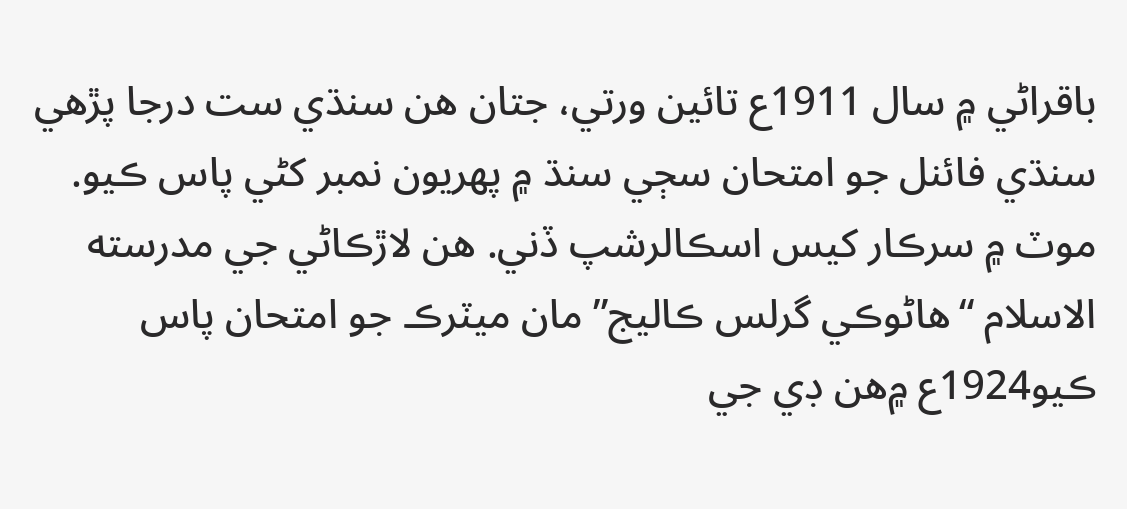باقراڻي ۾ سال 1911ع تائين ورتي، جتان ھن سنڌي ست درجا پڙھي سنڌي فائنل جو امتحان سڄي سنڌ ۾ پھريون نمبر کڻي پاس ڪيو. موٽ ۾ سرڪار کيس اسڪالرشپ ڏني. ھن لاڙڪاڻي جي مدرسته الاسلام “ھاڻوڪي گرلس ڪاليج” مان ميٽرڪ جو امتحان پاس ڪيو1924ع ۾ھن ڊي جي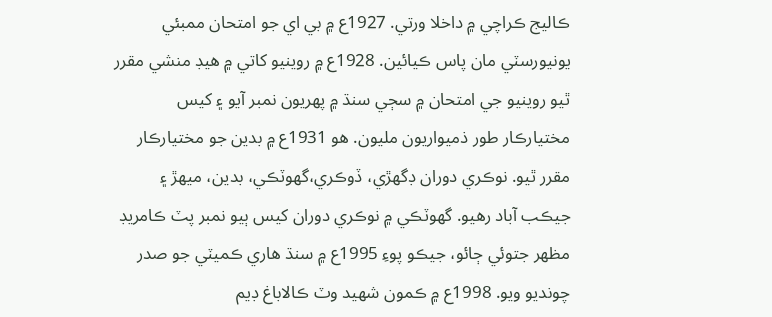ڪاليج ڪراچي ۾ داخلا ورتي. 1927ع ۾ بي اي جو امتحان ممبئي يونيورسٽي مان پاس ڪيائين. 1928ع ۾ روينيو کاتي ۾ ھيڊ منشي مقرر ٿيو روينيو جي امتحان ۾ سڄي سنڌ ۾ پھريون نمبر آيو ۽ کيس مختيارڪار طور ذميواريون مليون. ھو 1931ع ۾ بدين جو مختيارڪار مقرر ٿيو. نوڪري دوران ڊگھڙي، ڏوڪري،گھوٽڪي، بدين، ميھڙ ۽ جيڪب آباد رھيو. گھوٽڪي ۾ نوڪري دوران کيس ٻيو نمبر پٽ ڪامريڊ مظھر جتوئي ڄائو، جيڪو پوءِ 1995ع ۾ سنڌ ھاري ڪميٽي جو صدر چونديو ويو. 1998ع ۾ ڪمون شھيد وٽ ڪالاباغ ڊيم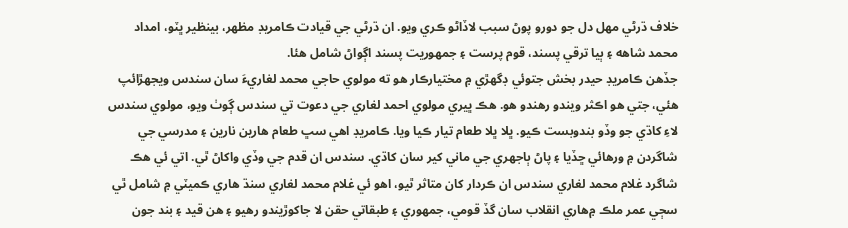خلاف ڌرڻي مھل دل جو دورو پوڻ سبب لاڏاڻو ڪري ويو. ان ڌرڻي جي قيادت ڪامريڊ مظھر، بينظير ڀٽو، امداد محمد شاهه ۽ ٻيا ترقي پسند، قوم پرست ۽ جمھوريت پسند اڳواڻ شامل ھئا.
جڏھن ڪامريڊ حيدر بخش جتوئي ڊگھڙي ۾ مختيارڪار ھو ته مولوي حاجي محمد لغاريءَ سان سندس ويجھڙائپ ھئي، جتي ھو اڪثر ويندو رھندو ھو. ھڪ ڀيري مولوي احمد لغاري جي دعوت تي سندس ڳوٺ ويو، مولوي سندس لاءِ کاڌي جو وڏو بندوبست ڪيو. ڀلا ڀلا طعام تيار ڪيا ويا. ڪامريڊ اھي سڀ طعام ھارين نارين ۽ مدرسي جي شاگردن ۾ ورھائي ڇڏيا ۽ پاڻ ٻاجھري جي ماني کير سان کاڌي. سندس ان قدم جي وڏي واکاڻ ٿي. اتي ئي ھڪ شاگرد غلام محمد لغاري سندس ان ڪردار کان متاثر ٿيو، اھو ئي غلام محمد لغاري سنڌ ھاري ڪميٽي ۾ شامل ٿي سڄي عمر ملڪ ۾ھاري انقلاب سان گڏ قومي، جمھوري ۽ طبقاتي حقن لا جاکوڙيندو رھيو ۽ هن قيد ۽ بند جون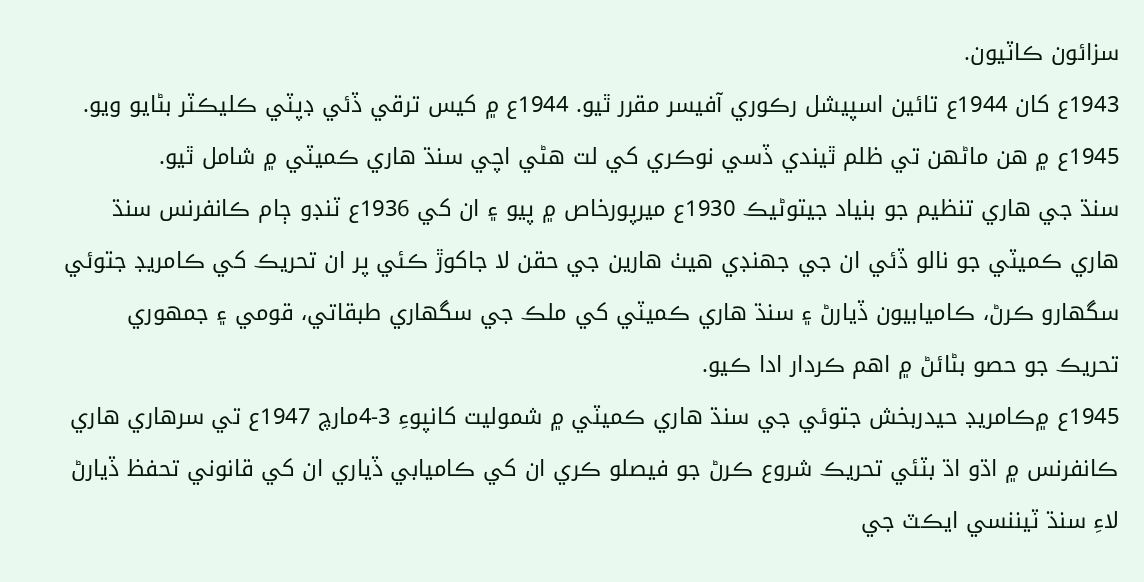سزائون ڪاٽيون.
1943ع کان 1944ع تائين اسپيشل رڪوري آفيسر مقرر ٿيو. 1944ع ۾ کيس ترقي ڏئي ڊپٽي ڪليڪٽر بڻايو ويو. 1945ع ۾ ھن ماڻھن تي ظلم ٿيندي ڏسي نوڪري کي لت ھڻي اچي سنڌ ھاري ڪميٽي ۾ شامل ٿيو.
سنڌ جي ھاري تنظيم جو بنياد جيتوڻيڪ 1930ع ميرپورخاص ۾ پيو ۽ ان کي 1936ع ٽنڊو ڄام ڪانفرنس سنڌ ھاري ڪميٽي جو نالو ڏئي ان جي جھنڊي ھيٺ ھارين جي حقن لا جاکوڙ ڪئي پر ان تحريڪ کي ڪامريڊ جتوئي سگھارو ڪرڻ، ڪاميابيون ڏيارڻ ۽ سنڌ ھاري ڪميٽي کي ملڪ جي سگھاري طبقاتي، قومي ۽ جمھوري تحريڪ جو حصو بڻائڻ ۾ اھم ڪردار ادا ڪيو.
1945ع ۾ڪامريڊ حيدربخش جتوئي جي سنڌ ھاري ڪميٽي ۾ شموليت کانپوءِ 3-4مارچ 1947ع تي سرھاري ھاري ڪانفرنس ۾ اڌو اڌ بٽئي تحريڪ شروع ڪرڻ جو فيصلو ڪري ان کي ڪاميابي ڏياري ان کي قانوني تحفظ ڏيارڻ لاءِ سنڌ ٽيننسي ايڪٽ جي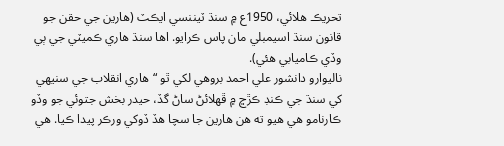تحريڪ ھلائي، 1950ع ۾ سنڌ ٽيننسي ايڪٽ (ھارين جي حقن جو قانون سنڌ اسيمبلي مان پاس ڪرايو. اھا سنڌ ھاري ڪميٽي جي ٻي وڏي ڪاميابي ھئي).
ناليوارو دانشور علي احمد بروھي لکي ٿو “ھاري انقلاب جي سنيھي کي سنڌ جي ڪنڊ ڪڙڇ ۾ ڦھلائڻ ساڻ گڏ، حيدر بخش جتوئي جو وڏو ڪارنامو ھي ھيو ته ھن ھارين جا سچا ھڏ ڏوکي ورڪر پيدا ڪيا. ھي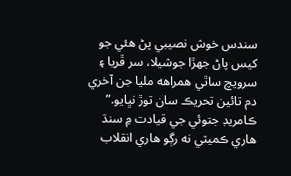سندس خوش نصيبي پڻ ھئي جو کيس پاڻ جھڙا جوشيلا، سر ڦريا ۽ سرويچ ساٿي ھمراهه مليا جن آخري دم تائين تحريڪ سان توڙ نڀايو.”
ڪامريڊ جتوئي جي قيادت ۾ سنڌ ھاري ڪميٽي نه رڳو ھاري انقلاب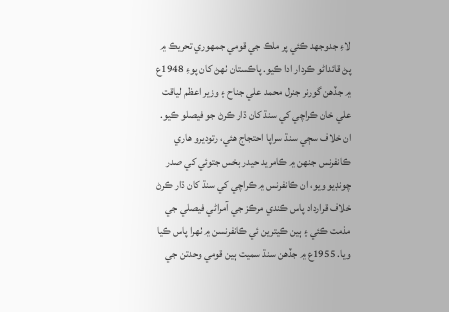لاءِ جدوجھد ڪئي پر ملڪ جي قومي جمھوري تحريڪ ۾ پڻ قائداڻو ڪردار ادا ڪيو. پاڪستان ٺھڻ کان پوءِ 1948ع ۾ جڏھن گورنر جنرل محمد علي جناح ۽ وزير اعظم لياقت علي خان ڪراچي کي سنڌ کان ڌار ڪرڻ جو فيصلو ڪيو. ان خلاف سڄي سنڌ سراپا احتجاج ھئي، رتوديرو ھاري ڪانفرنس جنھن ۾ ڪامريد حيدر بخس جتوئي کي صدر چونڊيو ويو، ان ڪانفرنس ۾ ڪراچي کي سنڌ کان ڌار ڪرڻ خلاف قرارداد پاس ڪندي مرڪز جي آمراڻي فيصلي جي مذمت ڪئي ۽ ٻين ڪيترين ئي ڪانفرنسن ۾ ٺھرا پاس ڪيا ويا. 1955ع ۾ جڏھن سنڌ سميت ٻين قومي وحدتن جي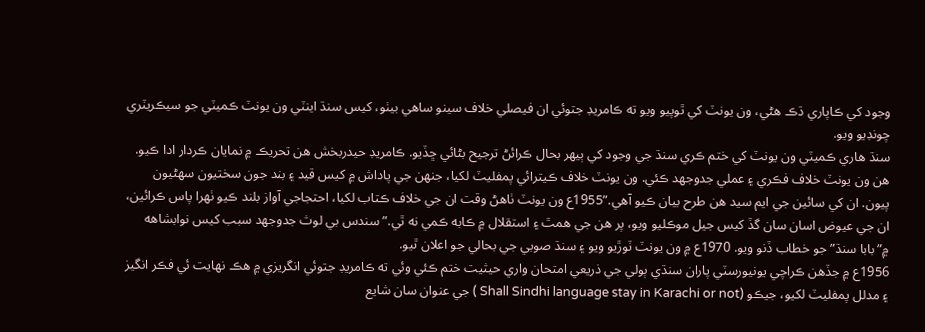وجود کي ڪاپاري ڌڪ ھڻي، ون يونٽ کي ٿوپيو ويو ته ڪامريڊ جتوئي ان فيصلي خلاف سينو ساھي بيٺو، کيس سنڌ اينٽي ون يونٽ ڪميٽي جو سيڪريٽري چونڊيو ويو.
سنڌ ھاري ڪميٽي ون يونٽ کي ختم ڪري سنڌ جي وجود کي ٻيھر بحال ڪرائڻ ترجيح بڻائي ڇڏيو. ڪامريڊ حيدربخش ھن تحريڪ ۾ نمايان ڪردار ادا ڪيو. ھن ون يونٽ خلاف فڪري ۽ عملي جدوجھد ڪئي. ون يونٽ خلاف ڪيترائي پمفليٽ لکيا، جنھن جي پاداش ۾ کيس قيد ۽ بند جون سختيون سھڻيون پيون. ان کي سائين جي ايم سيد ھن طرح بيان ڪيو آھي.”1955ع ون يونٽ ٺاھڻ وقت ان جي خلاف ڪتاب لکيا، احتجاجي آواز بلند ڪيو ٺھرا پاس ڪرائين، ان جي عيوض اسان سان گڏ کيس جيل موڪليو ويو، پر ھن جي ھمٿ ۽ استقلال ۾ ڪابه ڪمي نه ٿي.” سندس بي لوث جدوجھد سبب کيس نوابشاهه ۾”بابا سنڌ” جو خطاب ڏنو ويو. 1970ع ۾ ون يونٽ ٽوڙيو ويو ۽ سنڌ صوبي جي بحالي جو اعلان ٿيو.
1956ع ۾ جڏھن ڪراچي يونيورسٽي پاران سنڌي ٻولي جي ذريعي امتحان واري حيثيت ختم ڪئي وئي ته ڪامريڊ جتوئي انگريزي ۾ ھڪ نھايت ئي فڪر انگيز ۽ مدلل پمفليٽ لکيو، جيڪو (Shall Sindhi language stay in Karachi or not ) جي عنوان سان شايع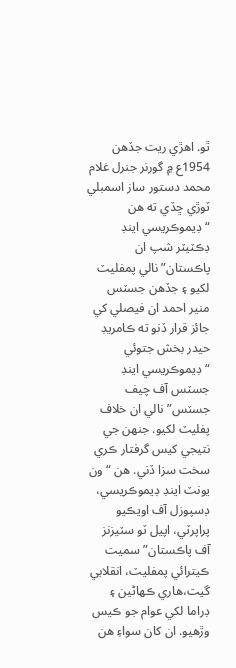ٿو. اھڙي ريت جڏھن 1954ع ۾ گورنر جنرل غلام محمد دستور ساز اسمبلي ٽوڙي ڇڏي ته ھن “ڊيموڪريسي اينڊ ڊڪٽيٽر شپ ان پاڪستان” نالي پمفليٽ لکيو ۽ جڏھن جسٽس منير احمد ان فيصلي کي جائز قرار ڏنو ته ڪامريڊ حيدر بخش جتوئي “ڊيموڪريسي اينڊ جسٽس آف چيف جسٽس” نالي ان خلاف پفليٽ لکيو. جنھن جي نتيجي کيس گرفتار ڪري سخت سزا ڏني. هن “ون يونٽ اينڊ ڊيموڪريسي، ڊسپوزل آف اويڪيو پراپرٽي، اپيل ٽو سٽيزنز آف پاڪستان” سميت ڪيترائي پمفليٽ، انقلابي گيت،ھاري ڪھاڻين ۽ ڊراما لکي عوام جو ڪيس وڙھيو. ان کان سواءِ ھن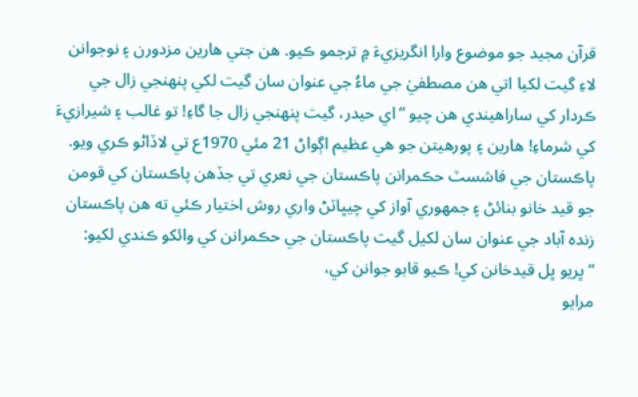قرآن مجيد جو موضوع وارا انگريزيءَ ۾ ترجمو ڪيو. ھن جتي ھارين مزدورن ۽ نوجوانن لاءِ گيت لکيا اتي ھن مصطفيٰ جي ماءُ جي عنوان سان گيت لکي پنھنجي زال جي ڪردار کي ساراھيندي ھن چيو “اي حيدر، گيت پنھنجي زال جا گاءِ! تو غالب ۽ شيرازيءَ کي شرماءِ! ھارين ۽ پورھيتن جو ھي عظيم اڳواڻ 21 مئي 1970ع تي لاڏاڻو ڪري ويو. پاڪستان جي فاشسٽ حڪمرانن پاڪستان جي نعري تي جڏھن پاڪستان کي قومن جو قيد خانو بنائڻ ۽ جمھوري آواز کي چيڀاٽڻ واري روش اختيار ڪئي ته ھن پاڪستان زندہ آباد جي عنوان سان لکيل گيت پاڪستان جي حڪمرانن کي وائکو ڪندي لکيو:
“ڀريو ڀل قيدخانن کي! ڪيو قابو جوانن کي،
مرايو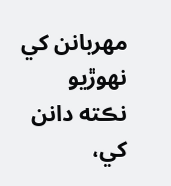مهربانن کي نهوڙيو نڪته دانن کي،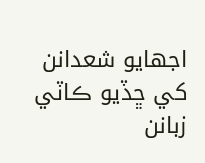اجهايو شعدانن کي ڇڏيو ڪاٽي زبانن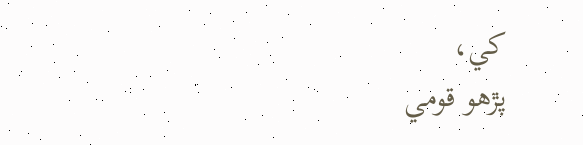کي،
پڙهو قومي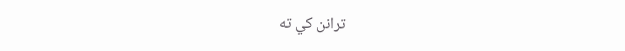ترانن کي ته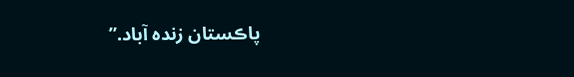پاڪستان زنده آباد.”